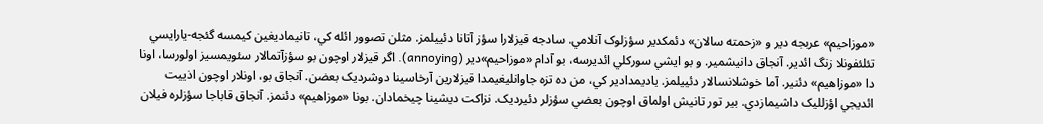«موزاحيم» عربجه دير و «زحمته سالان» دئمکدير سؤزلوک آنلامي. سادجه قيزلارا سؤز آتانا دئييلمز. مثلن تصوور ائله کي، تانيماديغين کيمسه گئجه-يارايسي تئلئفونلا زنگ ائدير. آنجاق دانيشمير. و بو ايشي سورکلي ائديرسه، بو آدام «موزاحيم»دير (annoying). اگر قيزلار اوچون بو سؤزآتمالار سئويمسيز اولورسا، اونا دا «موزاهيم» دئنير. آما خوشلانسالار دئييلمز. ياديمدادير کي، من ده تزه جاوانليغيمدا قيزلارين آرخاسينا دوشرديک بعضن. آنجاق بو، اونلار اوچون اذييت ائديجي اؤزلليک داشيمازدي. بير تور تانيش اولماق اوچون بعضي سؤزلر دئيرديک. نزاکت ديشينا چيخمادان. بونا «موزاهيم» دئنمز. آنجاق قاباجا سؤزلره فيلان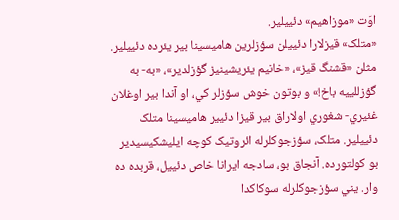اوَت «موزاهيم» دئييلير.
«متلک» قيزلارا دئييلن سؤزلرين هاميسينا بير يئرده دئييلير. مثلن «قشنگ قيز»، «خانيم يئريشينيز گؤزلدير»، «به- به گؤزللييه باخ!» و بوتون خوش سؤزلر کي، او آندا بير اوغلان غئيري- شغوري اولاراق بير قيزا دئيير هاميسينا متلک دئييلير. متلک، سؤزجوکلرله ائروتيک کوچه ايليشکيسيدير بو کولتورده. آنجاق بو، سادجه ايرانا خاص دئييل، قربده ده وار. يني سؤزجوکلرله سوکاکدا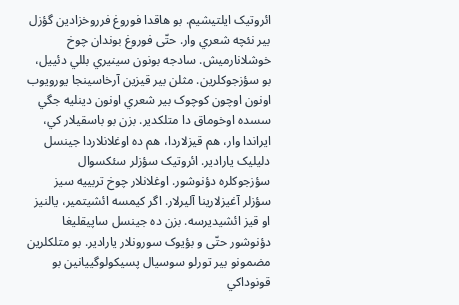ائروتيک ايلتيشيم. بو هاقدا فوروغ فرروخزادين گؤزل بير نئچه شعري وار. حتّی فوروغ بوندان چوخ خوشلانارميش. سادجه بونون سينيري بللي دئييل، بو سؤزجوکلرين. مثلن بير قيزين آرخاسينجا يورويوب اونون اوچون کوچوک بير شعري اونون دينليه جگي سسده اوخوماق دا متلکدير. بزن بو باسقيلار کي، ايراندا وار، هم قيزلاردا، هم ده اوغلانلاردا جينسل دليليک يارادير. ائروتيک سؤزلر سئکسوال سؤزجوکلره دؤنوشور. اوغلانلار چوخ تربييه سيز سؤزلر آغيزلارينا آليرلار. اگر کيمسه ائشيتمير، يالنيز او قيز ائشيديرسه. بزن ده جينسل ساپيقليغا دؤنوشور حتّی و بؤيوک سورونلار يارادير. بو متلکلرين مضمونو بير تورلو سوسيال پسيکولوگييانين بو قونوداکي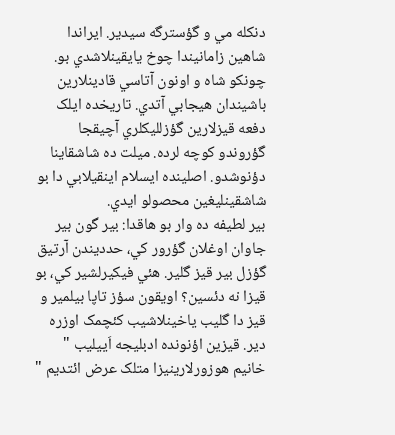دنکله مي و گؤسترگه سيدير. ايراندا شاهين زامانيندا چوخ يايقينلاشدي بو. چونکو شاه و اونون آتاسي قادينلارين باشيندان هيجابي آتدي. تاريخده ايلک دفعه قيزلارين گؤزلليکلري آچيقجا گؤروندو کوچه لرده. ميلت ده شاشقاينا دؤنوشدو. اصلینده ايسلام اينقيلابي دا بو شاشقينليغين محصولو ايدي.
بير لطيفه ده وار بو هاقدا: بير گون بير جاوان اوغلان گؤرور کي، حدديندن آرتيق گؤزل بير قيز گلير. هئي فيکيرلشير کي، بو قيزا نه دئسين؟ اويقون سؤز تاپا بيلمير و قيز دا گليب ياخينلاشيب کئچمک اوزره دير. قيزين اؤنونده ادبليجه اَييليب " خانيم هوزورلارينيزا متلک عرض ائتديم "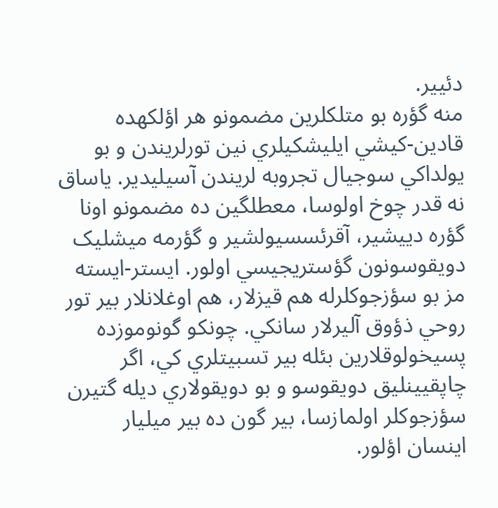دئيير.
منه گؤره بو متلکلرين مضمونو هر اؤلکهده قادين-کيشي ايليشکيلري نين تورلريندن و بو يولداکي سوجيال تجروبه لريندن آسيليدير. ياساق نه قدر چوخ اولوسا، معطلگين ده مضمونو اونا گؤره دييشير، آقرئسسيولشير و گؤرمه ميشليک دويقوسونون گؤستريجيسي اولور. ايستر-ايسته مز بو سؤزجوکلرله هم قيزلار، هم اوغلانلار بير تور روحي ذؤوق آليرلار سانکي. چونکو گونوموزده پسيخولوقلارين بئله بير تسبيتلري کي، اگر چاپقيينليق دويقوسو و بو دويقولاري ديله گتيرن سؤزجوکلر اولمازسا، بير گون ده بير ميليار اينسان اؤلور.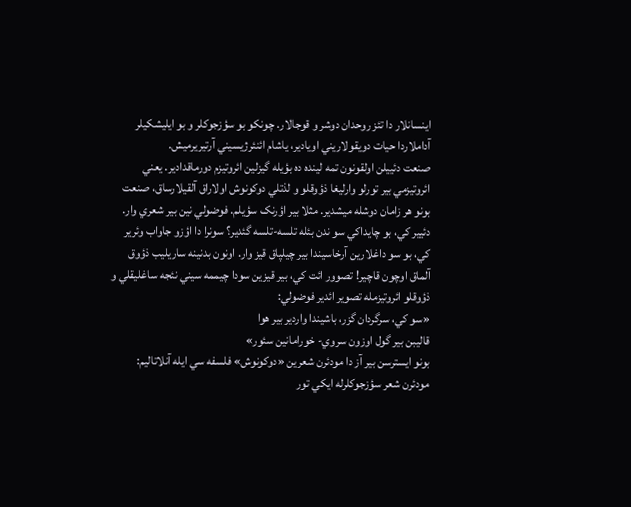اينسانلار دا تئز روحدان دوشر و قوجالار. چونکو بو سؤزجوکلر و بو ايليشکيلر آداملاردا حيات دويقولاريني اويادير، ياشام ائنئرژيسيني آرتيريرميش.
صنعت دئييلن اولقونون تمه لينده ده بؤيله گيزلين ائروتيزم دورماقدادير. يعني ائروتيزمي بير تورلو وارليغا ذؤوقلو و لذتلي دوکونوش اولاراق آلقيلارساق، صنعت بونو هر زامان دوشله ميشدير. مثلا بير اؤرنک سؤيلم. فوضولي نين بير شعري وار. دئيير کي، بو چايداکي سو ندن بئله تلسه-تلسه گئدير؟ سونرا دا اؤزو جاواب وئرير کي، بو سو داغلارين آرخاسيندا بير چيلپاق قيز وار. اونون بدنينه ساريليب ذؤوق آلماق اوچون قاچير! تصوور ائت کي، بير قيزين سودا چيممه سيني نئجه ساغليقلي و ذؤوقلو ائروتيزمله تصوير ائدير فوضولي:
«سو کي، سرگردان گزر، باشيندا واردير بير هوا
قاليبن بير گول اوزون سروي- خورامانين سئور»
بونو ايسترسن بير آز دا مودئرن شعرين «دوکونوش» فلسفه سي ايله آنلاتاليم: مودئرن شعر سؤزجوکلرله ايکي تور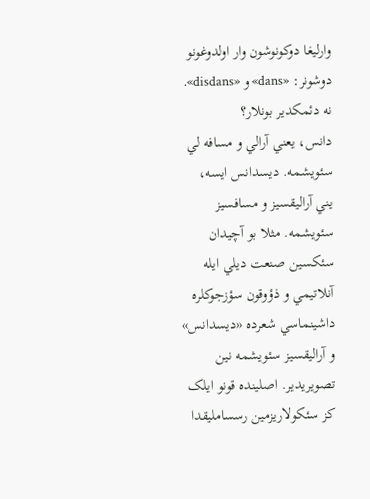وارليغا دوکونوشون وار اولدوغونو دوشونر: «dans» و «disdans». نه دئمکدير بونلار؟
دانس، يعني آرالي و مسافه لي سئويشمه. ديسدانس ايسه، يني آراليقسيز و مسافسيز سئويشمه. مثلا بو آچيدان سئکسين صنعت ديلي ايله آنلاتيمي و ذؤوقون سؤزجوکلره داشينماسي شعرده «ديسدانس» و آراليقسيز سئويشمه نين تصويريدير. اصلینده قونو ايلک کز سئکولاريزمين رسسامليقدا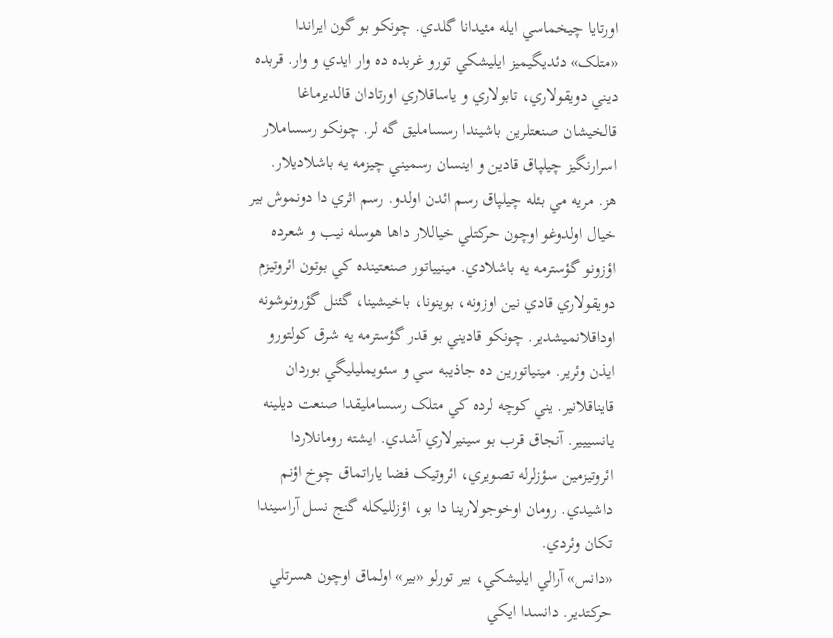اورتايا چيخماسي ايله مئيدانا گلدي. چونکو بو گون ايراندا «متلک» دئديگيميز ايليشکي تورو غربده ده وار ايدي و وار. قربده ديني دويقولاري، تابولاري و ياساقلاري اورتادان قالديرماغا قالخيشان صنعتلرين باشيندا رسسامليق گه لر. چونکو رسساملار اسرارنگيز چيلپاق قادين و اينسان رسميني چيزمه يه باشلاديلار. هز. مريه مي بئله چيلپاق رسم ائدن اولدو. رسم اثري دا دونموش بير خيال اولدوغو اوچون حرکتلي خياللار داها هوسله نيب و شعرده اؤزونو گؤسترمه يه باشلادي. مينيياتور صنعتينده کي بوتون ائروتيزم دويقولاري قادي نين اوزونه، بوينونا، باخيشينا، گئنل گؤرونوشونه اوداقلانميشدير. چونکو قاديني بو قدر گؤسترمه يه شرق کولتورو ايذن وئرير. مينياتورين ده جاذيبه سي و سئويمليليگي بوردان قايناقلانير. يني کوچه لرده کي متلک رسسامليقدا صنعت ديلينه يانسييير. آنجاق قرب بو سينيرلاري آشدي. ايشته رومانلاردا ائروتيزمين سؤزلرله تصويري، ائروتيک فضا ياراتماق چوخ اؤنم داشيدي. رومان اوخوجولارينا دا بو، اؤزلليکله گنج نسل آراسيندا تکان وئردي.
«دانس» آرالي ايليشکي، بير تورلو «بير» اولماق اوچون هسرتلي حرکتدير. دانسدا ايکي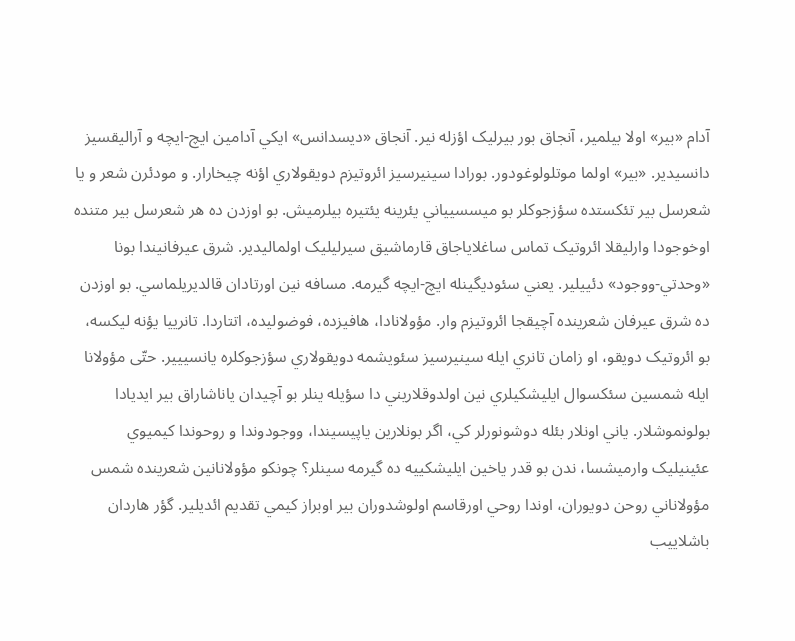آدام «بير» اولا بيلمير، آنجاق بور بيرليک اؤزله نير. آنجاق «ديسدانس» ايکي آدامين ايچ-ايچه و آراليقسيز دانسيدير. «بير» اولما موتلولوغودور. بورادا سينيرسيز ائروتيزم دويقولاري اؤنه چيخارار. و مودئرن شعر و يا شعرسل بير تئکستده سؤزجوکلر بو ميسسيياني يئرينه يئتيره بيلرميش. بو اوزدن ده هر شعرسل بير متنده اوخوجودا وارليقلا ائروتيک تماس ساغلاياجاق قارماشيق سيرليليک اولماليدير. شرق عيرفانيندا بونا «وحدتي-ووجود» دئييلير. يعني سئوديگينله ايچ-ايچه گيرمه. مسافه نين اورتادان قالديريلماسي. بو اوزدن ده شرق عيرفان شعرينده آچيقجا ائروتيزم وار. مؤولانادا، هافيزده، فوضوليده، اتتاردا. تانرييا يؤنه ليکسه، بو ائروتيک دويقو، او زامان تانري ايله سينيرسيز سئويشمه دويقولاري سؤزجوکلره يانسييير. حتّی مؤولانا ايله شمسين سئکسوال ايليشکيلري نين اولدوقلاريني دا سؤيله ينلر بو آچيدان ياناشاراق بير ايديادا بولونموشلار. ياني اونلار بئله دوشونورلر کي، اگر بونلارين ياپيسيندا، ووجودوندا و روحوندا کيميوي عئينيليک وارميشسا، ندن بو قدر ياخين ايليشکييه ده گيرمه سينلر؟ چونکو مؤولانانين شعرينده شمس مؤولاناني روحن دويوران، اوندا روحي اورقاسم اولوشدوران بير اوبراز کيمي تقديم ائديلير. گؤر هاردان باشلاييب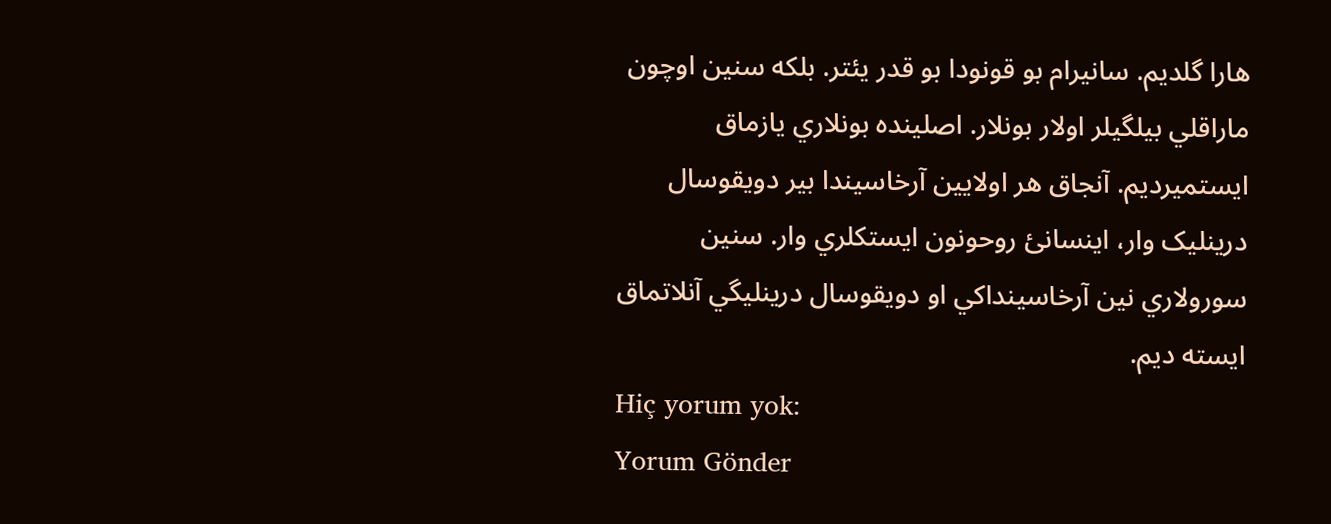هارا گلديم. سانيرام بو قونودا بو قدر يئتر. بلکه سنين اوچون ماراقلي بيلگيلر اولار بونلار. اصلینده بونلاري يازماق ايستميرديم. آنجاق هر اولايين آرخاسيندا بير دويقوسال درينليک وار، اينسانئ روحونون ايستکلري وار. سنين سورولاري نين آرخاسينداکي او دويقوسال درينليگي آنلاتماق ايسته ديم.
Hiç yorum yok:
Yorum Gönder